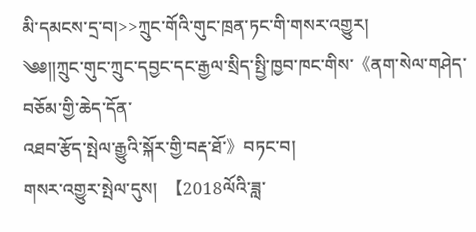མི་དམངས་དྲ་བ།>>ཀྲུང་གོའི་གུང་ཁྲན་ཏང་གི་གསར་འགྱུར།
༄༅།།ཀྲུང་གུང་ཀྲུང་དབྱང་དང་རྒྱལ་སྲིད་སྤྱི་ཁྱབ་ཁང་གིས་《ནག་སེལ་གཤེད་བཅོམ་གྱི་ཆེད་དོན་
འཐབ་རྩོད་སྤེལ་རྒྱུའི་སྐོར་གྱི་བརྡ་ཐོ་》བཏང་བ།
གསར་འགྱུར་སྤེལ་དུས།  【2018ལོའི་ཟླ་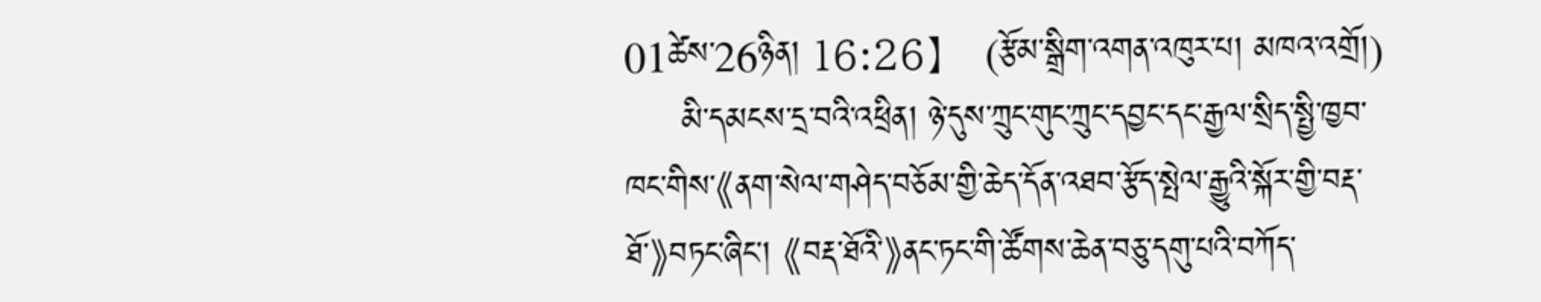01ཚེས་26ཉིན། 16:26】   (རྩོམ་སྒྲིག་འགན་འཁུར་པ། མཁའ་འགྲོ།)
     མི་དམངས་དྲ་བའི་འཕྲིན། ཉེ་དུས་ཀྲུང་གུང་ཀྲུང་དབྱང་དང་རྒྱལ་སྲིད་སྤྱི་ཁྱབ་ཁང་གིས་《ནག་སེལ་གཤེད་བཅོམ་གྱི་ཆེད་དོན་འཐབ་རྩོད་སྤེལ་རྒྱུའི་སྐོར་གྱི་བརྡ་ཐོ་》བཏང་ཞིང་། 《བརྡ་ཐོའི་》ནང་ཏང་གི་ཚོགས་ཆེན་བཅུ་དགུ་པའི་བཀོད་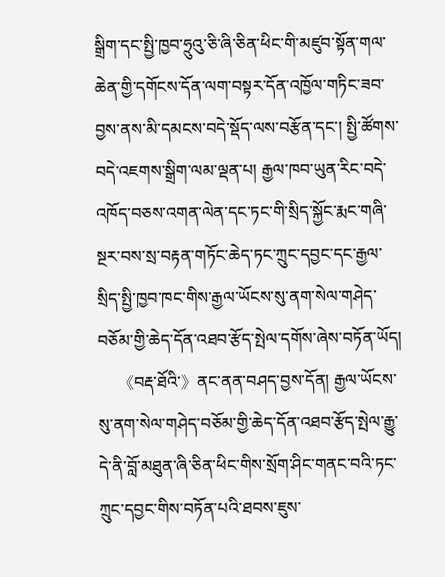སྒྲིག་དང་སྤྱི་ཁྱབ་ཧྲུའུ་ཅི་ཞི་ཅིན་ཕིང་གི་མཛུབ་སྟོན་གལ་ཆེན་གྱི་དགོངས་དོན་ལག་བསྟར་དོན་འཁྱོལ་གཏིང་ཟབ་བྱས་ནས་མི་དམངས་བདེ་སྡོད་ལས་བརྩོན་དང་། སྤྱི་ཚོགས་བདེ་འཇགས་སྒྲིག་ལམ་ལྡན་པ། རྒྱལ་ཁབ་ཡུན་རིང་བདེ་འཁོད་བཅས་འགན་ལེན་དང་ཏང་གི་སྲིད་སྐྱོང་རྨང་གཞི་སྔར་བས་སྲ་བརྟན་གཏོང་ཆེད་ཏང་ཀྲུང་དབྱང་དང་རྒྱལ་སྲིད་སྤྱི་ཁྱབ་ཁང་གིས་རྒྱལ་ཡོངས་སུ་ནག་སེལ་གཤེད་བཅོམ་གྱི་ཆེད་དོན་འཐབ་རྩོད་སྤེལ་དགོས་ཞེས་བཏོན་ཡོད།
     《བརྡ་ཐོའི་》ནང་ནན་བཤད་བྱས་དོན། རྒྱལ་ཡོངས་སུ་ནག་སེལ་གཤེད་བཅོམ་གྱི་ཆེད་དོན་འཐབ་རྩོད་སྤེལ་རྒྱུ་དེ་ནི་བློ་མཐུན་ཞི་ཅིན་ཕིང་གིས་སྲོག་ཤིང་གནང་བའི་ཏང་ཀྲུང་དབྱང་གིས་བཏོན་པའི་ཐབས་ཇུས་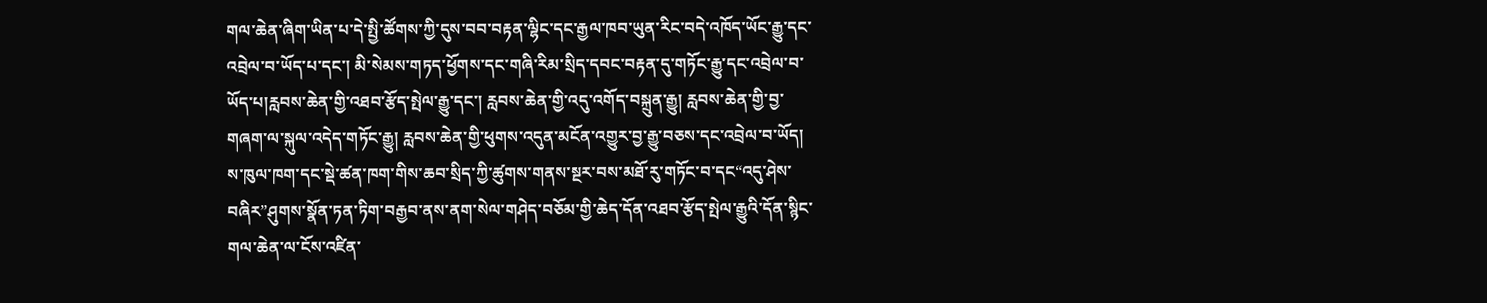གལ་ཆེན་ཞིག་ཡིན་པ་དེ་སྤྱི་ཚོགས་ཀྱི་དུས་བབ་བརྟན་ལྷིང་དང་རྒྱལ་ཁབ་ཡུན་རིང་བདེ་འཁོད་ཡོང་རྒྱུ་དང་འབྲེལ་བ་ཡོད་པ་དང་། མི་སེམས་གཏད་ཕྱོགས་དང་གཞི་རིམ་སྲིད་དབང་བརྟན་དུ་གཏོང་རྒྱུ་དང་འབྲེལ་བ་ཡོད་པ།རླབས་ཆེན་གྱི་འཐབ་རྩོད་སྤེལ་རྒྱུ་དང་། རླབས་ཆེན་གྱི་འདུ་འགོད་བསྐྲུན་རྒྱུ། རླབས་ཆེན་གྱི་བྱ་གཞག་ལ་སྐུལ་འདེད་གཏོང་རྒྱུ། རླབས་ཆེན་གྱི་ཕུགས་འདུན་མངོན་འགྱུར་བྱ་རྒྱུ་བཅས་དང་འབྲེལ་བ་ཡོད། ས་ཁུལ་ཁག་དང་སྡེ་ཚན་ཁག་གིས་ཆབ་སྲིད་ཀྱི་ཚུགས་གནས་སྔར་བས་མཐོ་རུ་གཏོང་བ་དང“འདུ་ཤེས་བཞིར”ཤུགས་སྣོན་ཏན་ཏིག་བརྒྱབ་ནས་ནག་སེལ་གཤེད་བཅོམ་གྱི་ཆེད་དོན་འཐབ་རྩོད་སྤེལ་རྒྱུའི་དོན་སྙིང་གལ་ཆེན་ལ་ངོས་འཛིན་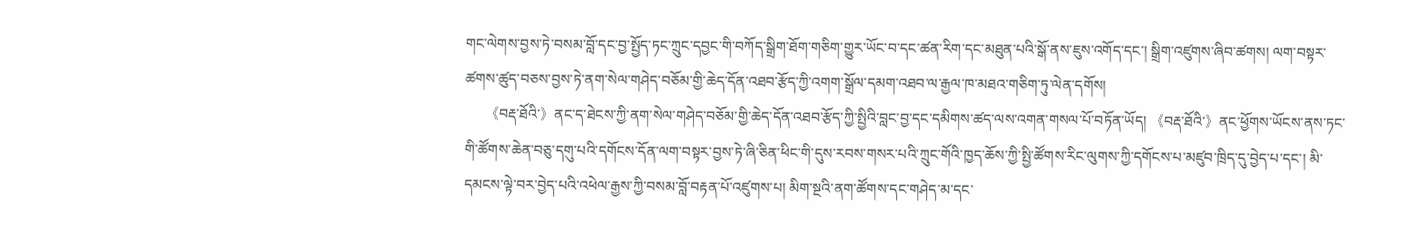གང་ལེགས་བྱས་ཏེ་བསམ་བློ་དང་བྱ་སྤྱོད་ཏང་ཀྲུང་དབྱང་གི་བཀོད་སྒྲིག་ཐོག་གཅིག་གྱུར་ཡོང་བ་དང་ཚན་རིག་དང་མཐུན་པའི་སྒོ་ནས་ཇུས་འགོད་དང་། སྒྲིག་འཛུགས་ཞིབ་ཚགས། ལག་བསྟར་ཚགས་ཚུད་བཅས་བྱས་ཏེ་ནག་སེལ་གཤེད་བཅོམ་གྱི་ཆེད་དོན་འཐབ་རྩོད་ཀྱི་འགག་སྒྲོལ་དམག་འཐབ་ལ་རྒྱལ་ཁ་མཐའ་གཅིག་ཏུ་ལེན་དགོས།
     《བརྡ་ཐོའི་》ནང་ད་ཐེངས་ཀྱི་ནག་སེལ་གཤེད་བཅོམ་གྱི་ཆེད་དོན་འཐབ་རྩོད་ཀྱི་སྤྱིའི་བླང་བྱ་དང་དམིགས་ཚད་ལས་འགན་གསལ་པོ་བཏོན་ཡོད། 《བརྡ་ཐོའི་》ནང་ཕྱོགས་ཡོངས་ནས་ཏང་གི་ཚོགས་ཆེན་བཅུ་དགུ་པའི་དགོངས་དོན་ལག་བསྟར་བྱས་ཏེ་ཞི་ཅིན་ཕིང་གི་དུས་རབས་གསར་པའི་ཀྲུང་གོའི་ཁྱད་ཆོས་ཀྱི་སྤྱི་ཚོགས་རིང་ལུགས་ཀྱི་དགོངས་པ་མཛུབ་ཁྲིད་དུ་བྱེད་པ་དང་། མི་དམངས་ལྟེ་བར་བྱེད་པའི་འཕེལ་རྒྱས་ཀྱི་བསམ་བློ་བརྟན་པོ་འཛུགས་པ། མིག་སྔའི་ནག་ཚོགས་དང་གཤེད་མ་དང་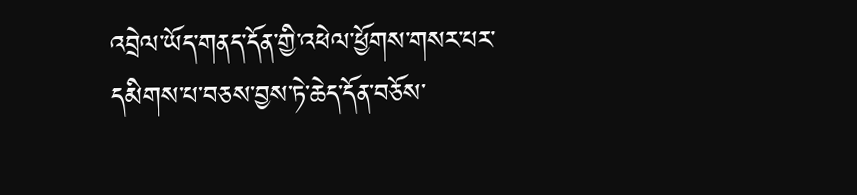འབྲེལ་ཡོད་གནད་དོན་གྱི་འཕེལ་ཕྱོགས་གསར་པར་དམིགས་པ་བཅས་བྱས་ཏེ་ཆེད་དོན་བཅོས་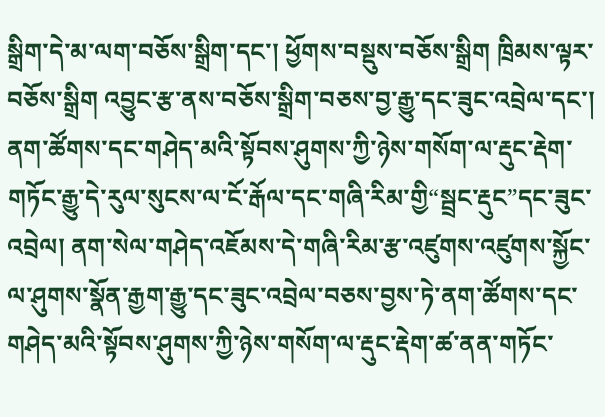སྒྲིག་དེ་མ་ལག་བཅོས་སྒྲིག་དང་། ཕྱོགས་བསྡུས་བཅོས་སྒྲིག ཁྲིམས་ལྟར་བཅོས་སྒྲིག འབྱུང་རྩ་ནས་བཅོས་སྒྲིག་བཅས་བྱ་རྒྱུ་དང་ཟུང་འབྲེལ་དང་། ནག་ཚོགས་དང་གཤེད་མའི་སྟོབས་ཤུགས་ཀྱི་ཉེས་གསོག་ལ་རྡུང་རྡེག་གཏོང་རྒྱུ་དེ་རུལ་སུངས་ལ་ངོ་རྒོལ་དང་གཞི་རིམ་གྱི“སྦྲང་རྡུང”དང་ཟུང་འབྲེལ། ནག་སེལ་གཤེད་འཇོམས་དེ་གཞི་རིམ་རྩ་འཛུགས་འཛུགས་སྐྱོང་ལ་ཤུགས་སྣོན་རྒྱག་རྒྱུ་དང་ཟུང་འབྲེལ་བཅས་བྱས་ཏེ་ནག་ཚོགས་དང་གཤེད་མའི་སྟོབས་ཤུགས་ཀྱི་ཉེས་གསོག་ལ་རྡུང་རྡེག་ཚ་ནན་གཏོང་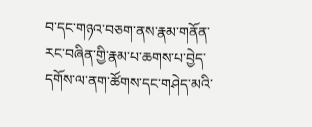བ་དང་གཉའ་བཅག་ནས་རྣམ་གནོན་རང་བཞིན་གྱི་རྣམ་པ་ཆགས་པ་བྱེད་དགོས་ལ་ནག་ཚོགས་དང་གཤེད་མའི་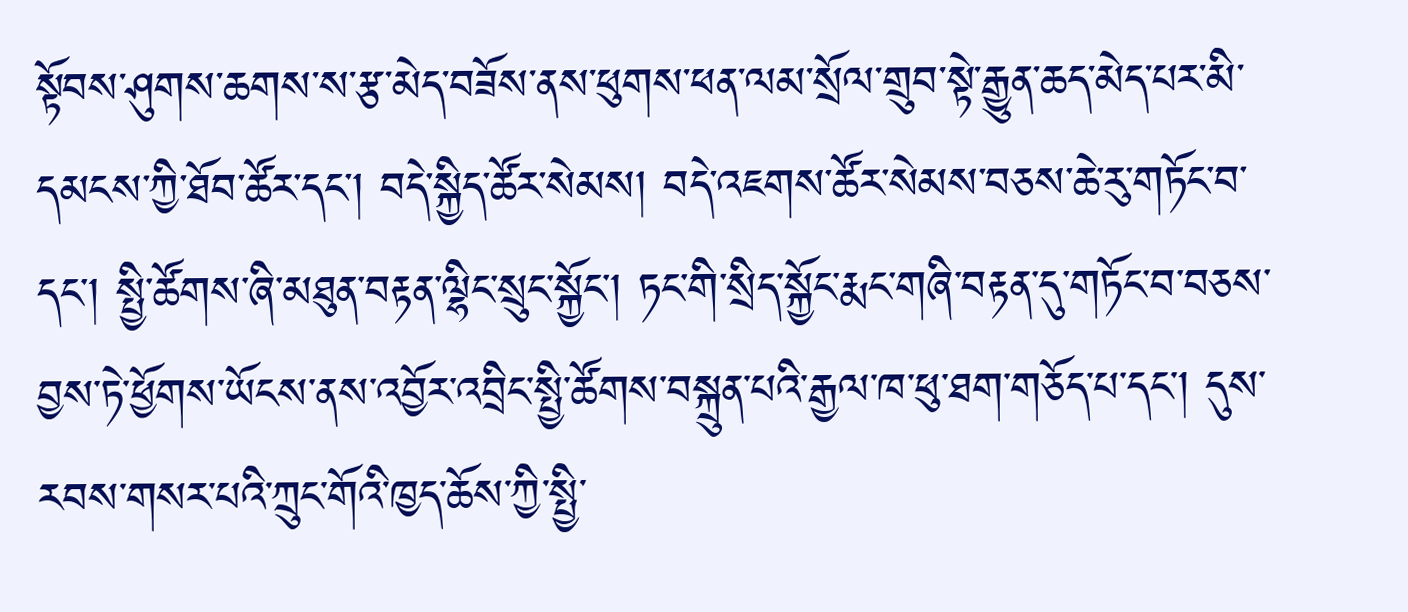སྟོབས་ཤུགས་ཆགས་ས་རྩ་མེད་བཟོས་ནས་ཕུགས་ཕན་ལམ་སྲོལ་གྲུབ་སྟེ་རྒྱུན་ཆད་མེད་པར་མི་དམངས་ཀྱི་ཐོབ་ཚོར་དང་། བདེ་སྐྱིད་ཚོར་སེམས། བདེ་འཇགས་ཚོར་སེམས་བཅས་ཆེ་རུ་གཏོང་བ་དང་། སྤྱི་ཚོགས་ཞི་མཐུན་བརྟན་ལྷིང་སྲུང་སྐྱོང་། ཏང་གི་སྲིད་སྐྱོང་རྨང་གཞི་བརྟན་དུ་གཏོང་བ་བཅས་བྱས་ཏེ་ཕྱོགས་ཡོངས་ནས་འབྱོར་འབྲིང་སྤྱི་ཚོགས་བསྐྲུན་པའི་རྒྱལ་ཁ་ཕུ་ཐག་གཅོད་པ་དང་། དུས་རབས་གསར་པའི་ཀྲུང་གོའི་ཁྱད་ཆོས་ཀྱི་སྤྱི་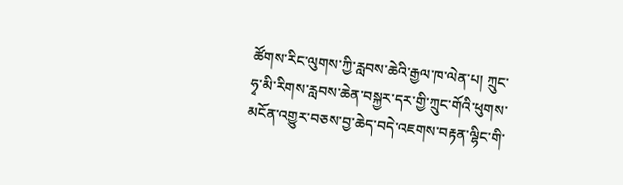ཚོགས་རིང་ལུགས་ཀྱི་རླབས་ཆེའི་རྒྱལ་ཁ་ལེན་པ། ཀྲུང་ཧྭ་མི་རིགས་རླབས་ཆེན་བསྐྱར་དར་གྱི་ཀྲུང་གོའི་ཕུགས་མངོན་འགྱུར་བཅས་བྱ་ཆེད་བདེ་འཇགས་བརྟན་ལྷིང་གི་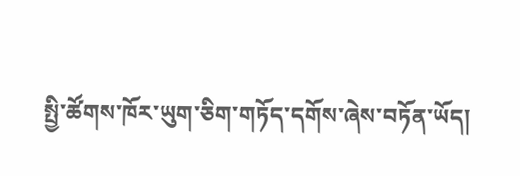སྤྱི་ཚོགས་ཁོར་ཡུག་ཅིག་གཏོད་དགོས་ཞེས་བཏོན་ཡོད།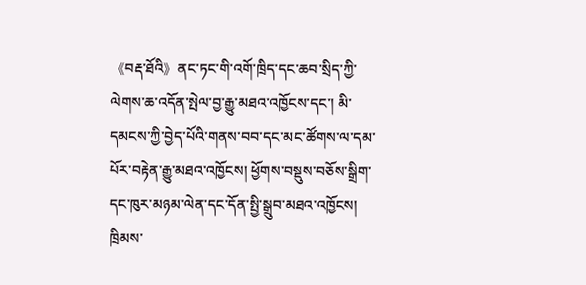《བརྡ་ཐོའི》ནང་ཏང་གི་འགོ་ཁྲིད་དང་ཆབ་སྲིད་ཀྱི་ལེགས་ཆ་འདོན་སྤེལ་བྱ་རྒྱུ་མཐའ་འཁྱོངས་དང་། མི་དམངས་ཀྱི་བྱེད་པོའི་གནས་བབ་དང་མང་ཚོགས་ལ་དམ་པོར་བརྟེན་རྒྱུ་མཐའ་འཁྱོངས། ཕྱོགས་བསྡུས་བཅོས་སྒྲིག་དང་ཁུར་མཉམ་ལེན་དང་དོན་སྤྱི་སྒྲུབ་མཐའ་འཁྱོངས། ཁྲིམས་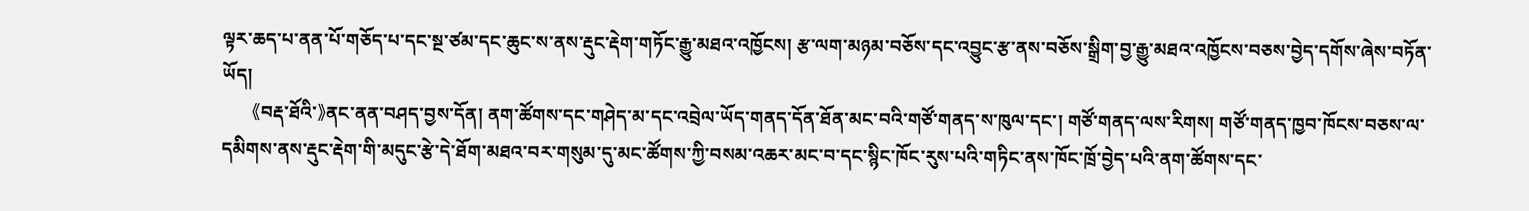ལྟར་ཆད་པ་ནན་པོ་གཅོད་པ་དང་སྔ་ཙམ་དང་ཆུང་ས་ནས་རྡུང་རྡེག་གཏོང་རྒྱུ་མཐའ་འཁྱོངས། རྩ་ལག་མཉམ་བཅོས་དང་འབྱུང་རྩ་ནས་བཅོས་སྒྲིག་བྱ་རྒྱུ་མཐའ་འཁྱོངས་བཅས་བྱེད་དགོས་ཞེས་བཏོན་ཡོད།
     《བརྡ་ཐོའི་》ནང་ནན་བཤད་བྱས་དོན། ནག་ཚོགས་དང་གཤེད་མ་དང་འབྲེལ་ཡོད་གནད་དོན་ཐོན་མང་བའི་གཙོ་གནད་ས་ཁུལ་དང་། གཙོ་གནད་ལས་རིགས། གཙོ་གནད་ཁྱབ་ཁོངས་བཅས་ལ་དམིགས་ནས་རྡུང་རྡེག་གི་མདུང་རྩེ་དེ་ཐོག་མཐའ་བར་གསུམ་དུ་མང་ཚོགས་ཀྱི་བསམ་འཆར་མང་བ་དང་སྙིང་ཁོང་རུས་པའི་གཏིང་ནས་ཁོང་ཁྲོ་བྱེད་པའི་ནག་ཚོགས་དང་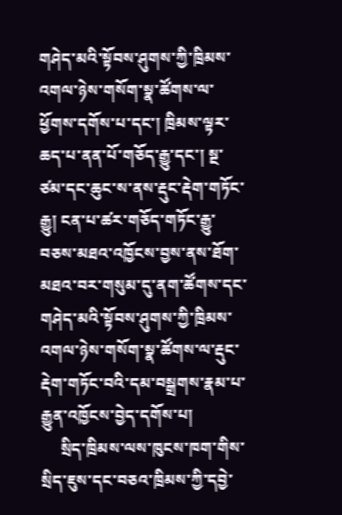གཤེད་མའི་སྟོབས་ཤུགས་ཀྱི་ཁྲིམས་འགལ་ཉེས་གསོག་སྣ་ཚོགས་ལ་ཕྱོགས་དགོས་པ་དང་། ཁྲིམས་ལྟར་ཆད་པ་ནན་པོ་གཅོད་རྒྱུ་དང་། སྔ་ཙམ་དང་ཆུང་ས་ནས་རྡུང་རྡེག་གཏོང་རྒྱུ། ངན་པ་ཚར་གཅོད་གཏོང་རྒྱུ་བཅས་མཐའ་འཁྱོངས་བྱས་ནས་ཐོག་མཐའ་བར་གསུམ་དུ་ནག་ཚོགས་དང་གཤེད་མའི་སྟོབས་ཤུགས་ཀྱི་ཁྲིམས་འགལ་ཉེས་གསོག་སྣ་ཚོགས་ལ་རྡུང་རྡེག་གཏོང་བའི་དམ་བསྒྲགས་རྣམ་པ་རྒྱུན་འཁྱོངས་བྱེད་དགོས་པ།
     སྲིད་ཁྲིམས་ལས་ཁུངས་ཁག་གིས་སྲིད་ཇུས་དང་བཅའ་ཁྲིམས་ཀྱི་དབྱེ་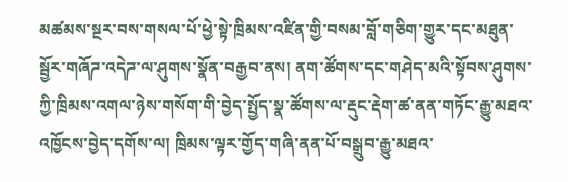མཚམས་སྔར་བས་གསལ་པོ་ཕྱེ་སྟེ་ཁྲིམས་འཛིན་གྱི་བསམ་བློ་གཅིག་གྱུར་དང་མཐུན་སྦྱོར་གཞོཌ་འདེཌ་ལ་ཤུགས་སྣོན་བརྒྱབ་ནས། ནག་ཚོགས་དང་གཤེད་མའི་སྟོབས་ཤུགས་ཀྱི་ཁྲིམས་འགལ་ཉེས་གསོག་གི་བྱེད་སྤྱོད་སྣ་ཚོགས་ལ་རྡུང་རྡེག་ཚ་ནན་གཏོང་རྒྱུ་མཐའ་འཁྱོངས་བྱེད་དགོས་ལ། ཁྲིམས་ལྟར་གྱོད་གཞི་ནན་པོ་བསྒྲུབ་རྒྱུ་མཐའ་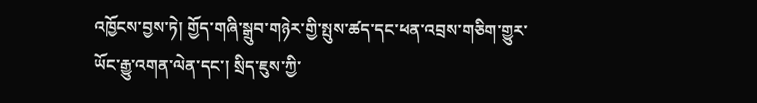འཁྱོངས་བྱས་ཏེ། གྱོད་གཞི་སྒྲུབ་གཉེར་གྱི་སྤུས་ཚད་དང་ཕན་འབྲས་གཅིག་གྱུར་ཡོང་རྒྱུ་འགན་ལེན་དང་། སྲིད་ཇུས་ཀྱི་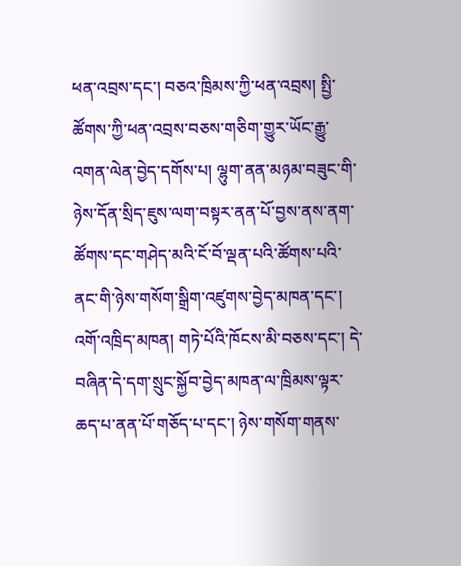ཕན་འབྲས་དང་། བཅའ་ཁྲིམས་ཀྱི་ཕན་འབྲས། སྤྱི་ཚོགས་ཀྱི་ཕན་འབྲས་བཅས་གཅིག་གྱུར་ཡོང་རྒྱུ་འགན་ལེན་བྱེད་དགོས་པ། ལྷུག་ནན་མཉམ་བཟུང་གི་ཉེས་དོན་སྲིད་ཇུས་ལག་བསྟར་ནན་པོ་བྱས་ནས་ནག་ཚོགས་དང་གཤེད་མའི་ངོ་བོ་ལྡན་པའི་ཚོགས་པའི་ནང་གི་ཉེས་གསོག་སྒྲིག་འཛུགས་བྱེད་མཁན་དང་། འགོ་འཁྲིད་མཁན། གཏེ་པོའི་ཁོངས་མི་བཅས་དང་། དེ་བཞིན་དེ་དག་སྲུང་སྐྱོབ་བྱེད་མཁན་ལ་ཁྲིམས་ལྟར་ཆད་པ་ནན་པོ་གཅོད་པ་དང་། ཉེས་གསོག་གནས་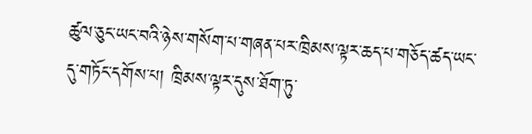ཚུལ་ཅུང་ཡང་བའི་ཉེས་གསོག་པ་གཞན་པར་ཁྲིམས་ལྟར་ཆད་པ་གཅོད་ཚད་ཡང་དུ་གཏོང་དགོས་པ། ཁྲིམས་ལྟར་དུས་ཐོག་ཏུ་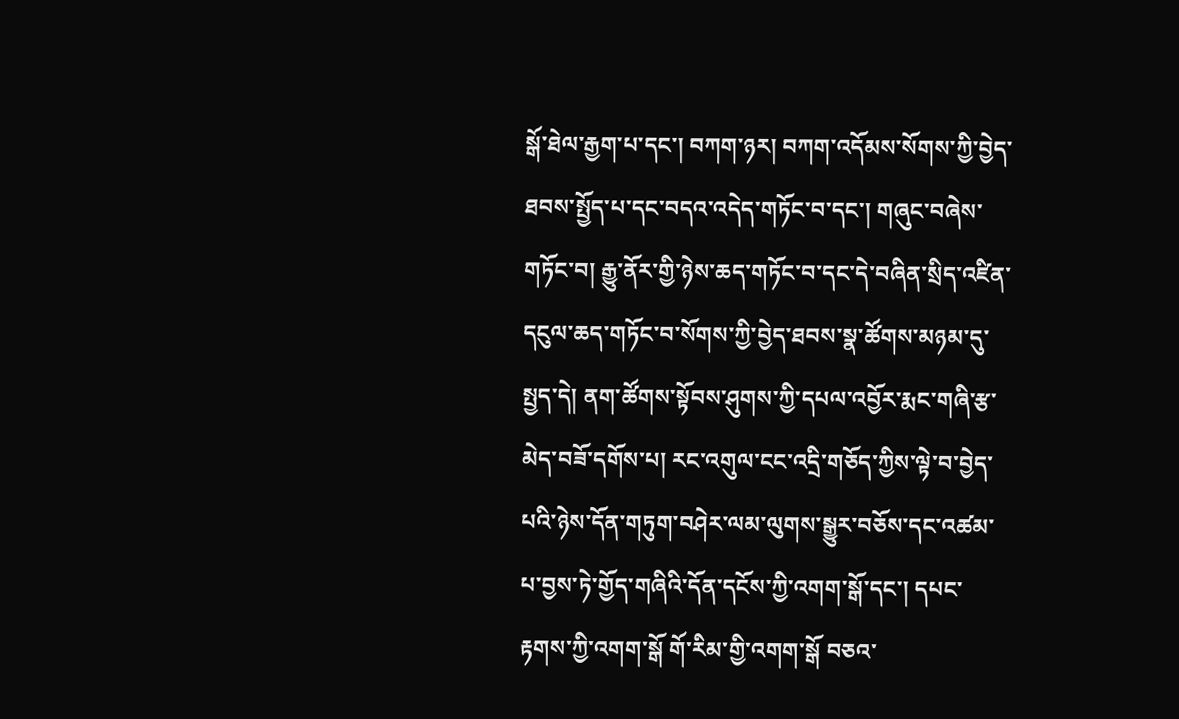སྒོ་ཐེལ་རྒྱག་པ་དང་། བཀག་ཉར། བཀག་འདོམས་སོགས་ཀྱི་བྱེད་ཐབས་སྤྱོད་པ་དང་བདའ་འདེད་གཏོང་བ་དང་། གཞུང་བཞེས་གཏོང་བ། རྒྱུ་ནོར་གྱི་ཉེས་ཆད་གཏོང་བ་དང་དེ་བཞིན་སྲིད་འཛིན་དངུལ་ཆད་གཏོང་བ་སོགས་ཀྱི་བྱེད་ཐབས་སྣ་ཚོགས་མཉམ་དུ་སྤྱད་དེ། ནག་ཚོགས་སྟོབས་ཤུགས་ཀྱི་དཔལ་འབྱོར་རྨང་གཞི་རྩ་མེད་བཟོ་དགོས་པ། རང་འགུལ་ངང་འདྲི་གཅོད་ཀྱིས་ལྟེ་བ་བྱེད་པའི་ཉེས་དོན་གཏུག་བཤེར་ལམ་ལུགས་སྒྱུར་བཅོས་དང་འཚམ་པ་བྱས་ཏེ་གྱོད་གཞིའི་དོན་དངོས་ཀྱི་འགག་སྒོ་དང་། དཔང་རྟགས་ཀྱི་འགག་སྒོ གོ་རིམ་གྱི་འགག་སྒོ བཅའ་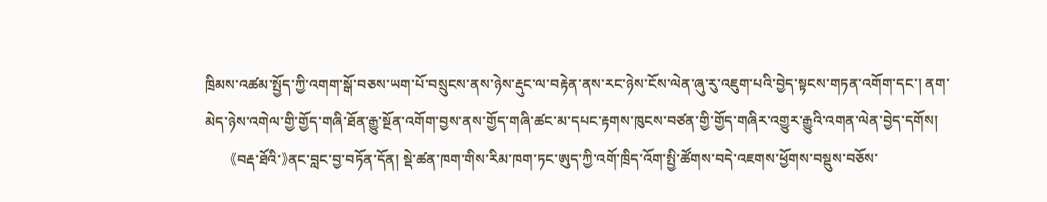ཁྲིམས་འཚམ་སྤྱོད་ཀྱི་འགག་སྒོ་བཅས་ཡག་པོ་བསྲུངས་ནས་ཉེས་རྡུང་ལ་བརྟེན་ནས་རང་ཉེས་ངོས་ལེན་ཞུ་རུ་འཇུག་པའི་བྱེད་སྟངས་གཏན་འགོག་དང་། ནག་མེད་ཉེས་འགེལ་གྱི་གྱོད་གཞི་ཐོན་རྒྱུ་སྔོན་འགོག་བྱས་ནས་གྱོད་གཞི་ཚང་མ་དཔང་རྟགས་ཁུངས་བཙན་གྱི་གྱོད་གཞིར་འགྱུར་རྒྱུའི་འགན་ལེན་བྱེད་དགོས།
     《བརྡ་ཐོའི་》ནང་བླང་བྱ་བཏོན་དོན། སྡེ་ཚན་ཁག་གིས་རིམ་ཁག་ཏང་ཨུད་ཀྱི་འགོ་ཁྲིད་འོག་སྤྱི་ཚོགས་བདེ་འཇགས་ཕྱོགས་བསྡུས་བཅོས་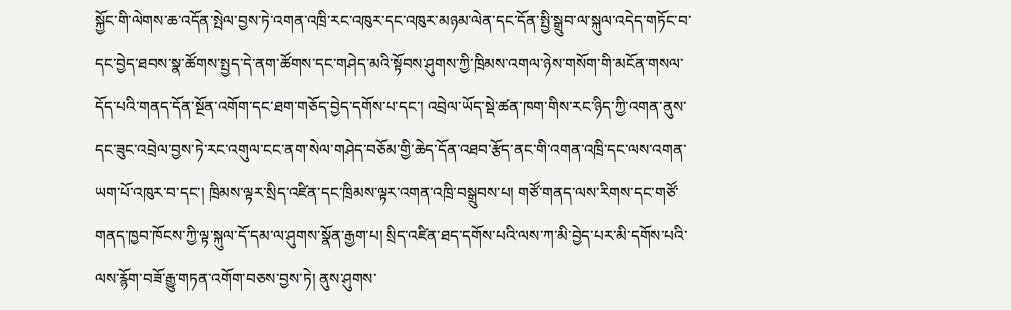སྐྱོང་གི་ལེགས་ཆ་འདོན་སྤེལ་བྱས་ཏེ་འགན་འཁྲི་རང་འཁུར་དང་འཁུར་མཉམ་ལེན་དང་དོན་སྤྱི་སྒྲུབ་ལ་སྐུལ་འདེད་གཏོང་བ་དང་བྱེད་ཐབས་སྣ་ཚོགས་སྤྱད་དེ་ནག་ཚོགས་དང་གཤེད་མའི་སྟོབས་ཤུགས་ཀྱི་ཁྲིམས་འགལ་ཉེས་གསོག་གི་མངོན་གསལ་དོད་པའི་གནད་དོན་སྔོན་འགོག་དང་ཐག་གཅོད་བྱེད་དགོས་པ་དང་། འབྲེལ་ཡོད་སྡེ་ཚན་ཁག་གིས་རང་ཉིད་ཀྱི་འགན་ནུས་དང་ཟུང་འབྲེལ་བྱས་ཏེ་རང་འགུལ་ངང་ནག་སེལ་གཤེད་བཅོམ་གྱི་ཆེད་དོན་འཐབ་རྩོད་ནང་གི་འགན་འཁྲི་དང་ལས་འགན་ཡག་པོ་འཁུར་བ་དང་། ཁྲིམས་ལྟར་སྲིད་འཛིན་དང་ཁྲིམས་ལྟར་འགན་འཁྲི་བསྒྲུབས་པ། གཙོ་གནད་ལས་རིགས་དང་གཙོ་གནད་ཁྱབ་ཁོངས་ཀྱི་ལྟ་སྐུལ་དོ་དམ་ལ་ཤུགས་སྣོན་རྒྱག་པ། སྲིད་འཛིན་ཐད་དགོས་པའི་ལས་ཀ་མི་བྱེད་པར་མི་དགོས་པའི་ལས་རྙོག་བཟོ་རྒྱུ་གཏན་འགོག་བཅས་བྱས་ཏེ། ནུས་ཤུགས་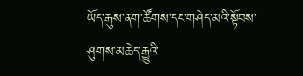ཡོད་རྒུས་ནག་ཚོགས་དང་གཤེད་མའི་སྟོབས་ཤུགས་མཆེད་རྒྱུའི་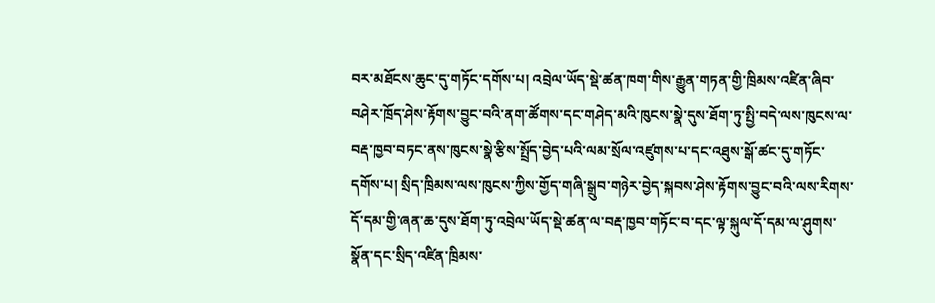བར་མཐོངས་ཆུང་དུ་གཏོང་དགོས་པ། འབྲེལ་ཡོད་སྡེ་ཚན་ཁག་གིས་རྒྱུན་གཏན་གྱི་ཁྲིམས་འཛིན་ཞིབ་བཤེར་ཁྲོད་ཤེས་རྟོགས་བྱུང་བའི་ནག་ཚོགས་དང་གཤེད་མའི་ཁུངས་སྣེ་དུས་ཐོག་ཏུ་སྤྱི་བདེ་ལས་ཁུངས་ལ་བརྡ་ཁྱབ་བཏང་ནས་ཁུངས་སྣེ་རྩིས་སྤྲོད་བྱེད་པའི་ལམ་སྲོལ་འཛུགས་པ་དང་འཐུས་སྒོ་ཚང་དུ་གཏོང་དགོས་པ། སྲིད་ཁྲིམས་ལས་ཁུངས་ཀྱིས་གྱོད་གཞི་སྒྲུབ་གཉེར་བྱེད་སྐབས་ཤེས་རྟོགས་བྱུང་བའི་ལས་རིགས་དོ་དམ་གྱི་ཞན་ཆ་དུས་ཐོག་ཏུ་འབྲེལ་ཡོད་སྡེ་ཚན་ལ་བརྡ་ཁྱབ་གཏོང་བ་དང་ལྟ་སྐུལ་དོ་དམ་ལ་ཤུགས་སྣོན་དང་སྲིད་འཛིན་ཁྲིམས་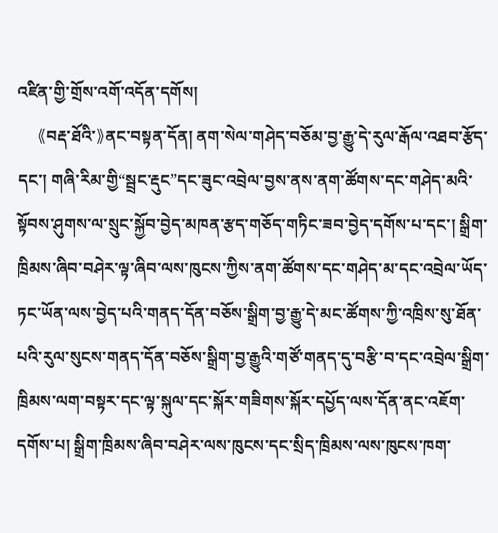འཛིན་གྱི་གྲོས་འགོ་འདོན་དགོས།
     《བརྡ་ཐོའི་》ནང་བསྟན་དོན། ནག་སེལ་གཤེད་བཅོམ་བྱ་རྒྱུ་དེ་རུལ་རྒོལ་འཐབ་རྩོད་དང་། གཞི་རིམ་གྱི“སྦྲང་རྡུང”དང་ཟུང་འབྲེལ་བྱས་ནས་ནག་ཚོགས་དང་གཤེད་མའི་སྟོབས་ཤུགས་ལ་སྲུང་སྐྱོབ་བྱེད་མཁན་རྩད་གཅོད་གཏིང་ཟབ་བྱེད་དགོས་པ་དང་། སྒྲིག་ཁྲིམས་ཞིབ་བཤེར་ལྟ་ཞིབ་ལས་ཁུངས་ཀྱིས་ནག་ཚོགས་དང་གཤེད་མ་དང་འབྲེལ་ཡོད་ཏང་ཡོན་ལས་བྱེད་པའི་གནད་དོན་བཅོས་སྒྲིག་བྱ་རྒྱུ་དེ་མང་ཚོགས་ཀྱི་འཁྲིས་སུ་ཐོན་པའི་རུལ་སུངས་གནད་དོན་བཅོས་སྒྲིག་བྱ་རྒྱུའི་གཙོ་གནད་དུ་བརྩི་བ་དང་འབྲེལ་སྒྲིག་ཁྲིམས་ལག་བསྟར་དང་ལྟ་སྐུལ་དང་སྐོར་གཟིགས་སྐོར་དཔྱོད་ལས་དོན་ནང་འཇོག་དགོས་པ། སྒྲིག་ཁྲིམས་ཞིབ་བཤེར་ལས་ཁུངས་དང་སྲིད་ཁྲིམས་ལས་ཁུངས་ཁག་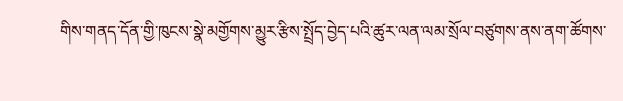གིས་གནད་དོན་གྱི་ཁུངས་སྣེ་མགྱོགས་མྱུར་རྩིས་སྤྲོད་བྱེད་པའི་ཚུར་ལན་ལམ་སྲོལ་བཙུགས་ནས་ནག་ཚོགས་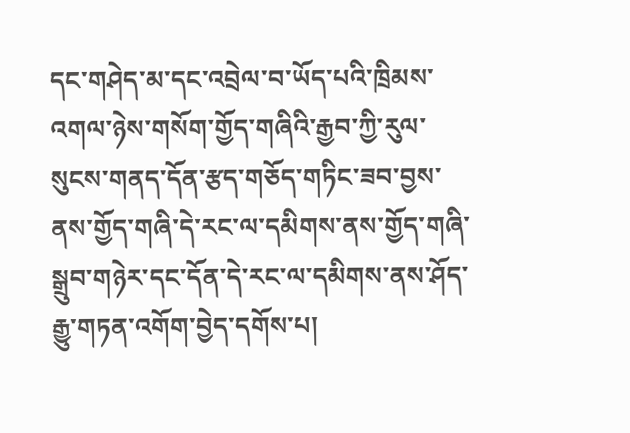དང་གཤེད་མ་དང་འབྲེལ་བ་ཡོད་པའི་ཁྲིམས་འགལ་ཉེས་གསོག་གྱོད་གཞིའི་རྒྱབ་ཀྱི་རུལ་སུངས་གནད་དོན་རྩད་གཅོད་གཏིང་ཟབ་བྱས་ནས་གྱོད་གཞི་དེ་རང་ལ་དམིགས་ནས་གྱོད་གཞི་སྒྲུབ་གཉེར་དང་དོན་དེ་རང་ལ་དམིགས་ནས་ཤོད་རྒྱུ་གཏན་འགོག་བྱེད་དགོས་པ།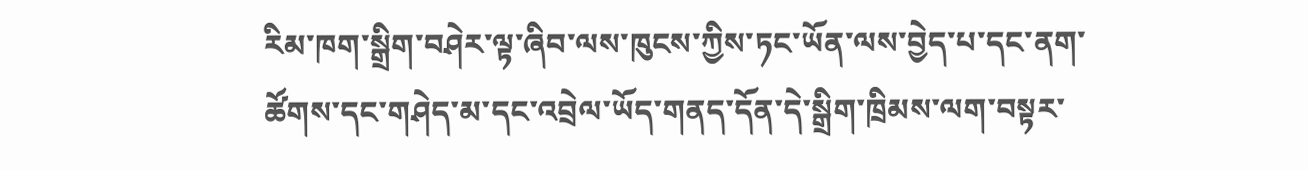རིམ་ཁག་སྒྲིག་བཤེར་ལྟ་ཞིབ་ལས་ཁུངས་ཀྱིས་ཏང་ཡོན་ལས་བྱེད་པ་དང་ནག་ཚོགས་དང་གཤེད་མ་དང་འབྲེལ་ཡོད་གནད་དོན་དེ་སྒྲིག་ཁྲིམས་ལག་བསྟར་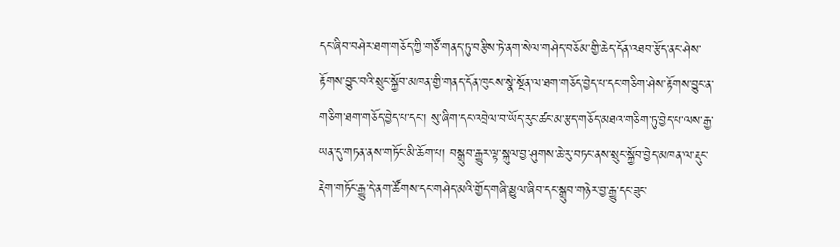དང་ཞིབ་བཤེར་ཐག་གཅོད་ཀྱི་གཙོ་གནད་ཏུ་བརྩིས་ཏེ་ནག་སེལ་གཤེད་བཅོམ་གྱི་ཆེད་དོན་འཐབ་རྩོད་ནང་ཤེས་རྟོགས་བྱུང་བའི་སྲུང་སྐྱོབ་མཁན་གྱི་གནད་དོན་ཁུངས་སྣེ་སྔོན་ལ་ཐག་གཅོད་བྱེད་པ་དང་གཅིག་ཤེས་རྟོགས་བྱུང་ན་གཅིག་ཐག་གཅོད་བྱེད་པ་དང་། སུ་ཞིག་དང་འབྲེལ་བ་ཡོད་རུང་ཚང་མ་རྩད་གཅོད་མཐའ་གཅིག་ཏུ་བྱེད་པ་ལས་རྒྱ་ཡན་དུ་གཏན་ནས་གཏོང་མི་ཆོག་པ། བསྒྲུབ་རྒྱུར་ལྟ་སྐུལ་བྱ་ཤུགས་ཆེ་རུ་བཏང་ནས་སྲུང་སྐྱོབ་བྱེད་མཁན་ལ་རྡུང་རྡེག་གཏོང་རྒྱུ་དེ་ནག་ཚོགས་དང་གཤེད་མའི་གྱོད་གཞི་མྱུལ་ཞིབ་དང་སྒྲུབ་གཉེར་བྱ་རྒྱུ་དང་ཟུང་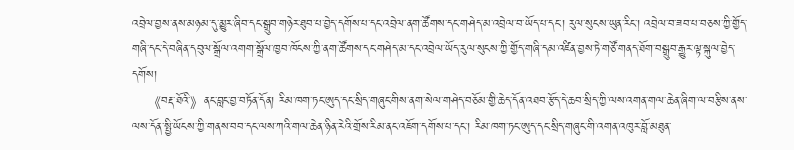འབྲེལ་བྱས་ནས་མཉམ་དུ་མྱུར་ཞིབ་དང་སྒྲུབ་གཉེར་ཐུབ་པ་བྱེད་དགོས་པ་དང་འབྲེལ་ནག་ཚོགས་དང་གཤེད་མ་འབྲེལ་བ་ཡོད་པ་དང་། རུལ་སུངས་ཡུན་རིང་། འབྲེལ་བ་ཟབ་པ་བཅས་ཀྱི་གྱོད་གཞི་དང་དེ་བཞིན་དབུལ་སྒྲོལ་འགག་སྒྲོལ་ཁྱབ་ཁོངས་ཀྱི་ནག་ཚོགས་དང་གཤེད་མ་དང་འབྲེལ་ཡོད་རུལ་སུངས་ཀྱི་གྱོད་གཞི་དམ་འཛིན་བྱས་ཏེ་གཙོ་གནད་ཐོག་བསྒྲུབ་རྒྱུར་ལྟ་སྐུལ་བྱེད་དགོས།
     《བརྡ་ཐོའི་》ནང་བླང་བྱ་བཏོན་དོན། རིམ་ཁག་ཏང་ཨུད་དང་སྲིད་གཞུང་གིས་ནག་སེལ་གཤེད་བཅོམ་གྱི་ཆེད་དོན་འཐབ་རྩོད་དེ་ཆབ་སྲིད་ཀྱི་ལས་འགན་གལ་ཆེན་ཞིག་ལ་བརྩིས་ནས་ལས་དོན་སྤྱི་ཡོངས་ཀྱི་གནས་བབ་དང་ལས་ཀའི་གལ་ཆེན་ཉིན་རེའི་གྲོས་རིམ་ནང་འཇོག་དགོས་པ་དང་། རིམ་ཁག་ཏང་ཨུད་དང་སྲིད་གཞུང་གི་འགན་འཁུར་བློ་མཐུན་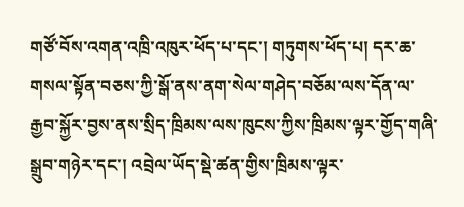གཙོ་བོས་འགན་འཁྲི་འཁུར་ཕོད་པ་དང་། གཏུགས་ཕོད་པ། དར་ཆ་གསལ་སྟོན་བཅས་ཀྱི་སྒོ་ནས་ནག་སེལ་གཤེད་བཅོམ་ལས་དོན་ལ་རྒྱབ་སྐྱོར་བྱས་ནས་སྲིད་ཁྲིམས་ལས་ཁུངས་ཀྱིས་ཁྲིམས་ལྟར་གྱོད་གཞི་སྒྲུབ་གཉེར་དང་། འབྲེལ་ཡོད་སྡེ་ཚན་གྱིས་ཁྲིམས་ལྟར་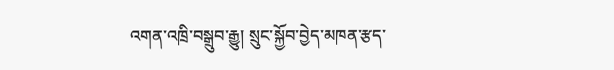འགན་འཁྲི་བསྒྲུབ་རྒྱུ། སྲུང་སྐྱོབ་བྱེད་མཁན་རྩད་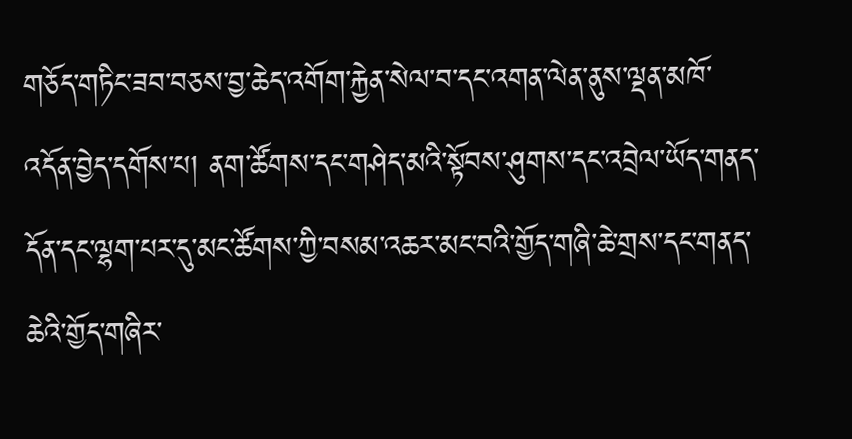གཅོད་གཏིང་ཟབ་བཅས་བྱ་ཆེད་འགོག་རྐྱེན་སེལ་བ་དང་འགན་ལེན་ནུས་ལྡན་མཁོ་འདོན་བྱེད་དགོས་པ། ནག་ཚོགས་དང་གཤེད་མའི་སྟོབས་ཤུགས་དང་འབྲེལ་ཡོད་གནད་དོན་དང་ལྷག་པར་དུ་མང་ཚོགས་ཀྱི་བསམ་འཆར་མང་བའི་གྱོད་གཞི་ཆེ་གྲས་དང་གནད་ཆེའི་གྱོད་གཞིར་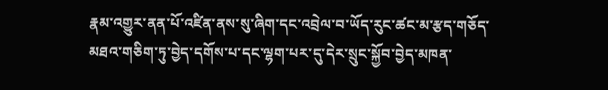རྣམ་འགྱུར་ནན་པོ་འཛིན་ནས་སུ་ཞིག་དང་འབྲེལ་བ་ཡོད་རུང་ཚང་མ་རྩད་གཅོད་མཐའ་གཅིག་ཏུ་བྱེད་དགོས་པ་དང་ལྷག་པར་དུ་དེར་སྲུང་སྐྱོབ་བྱེད་མཁན་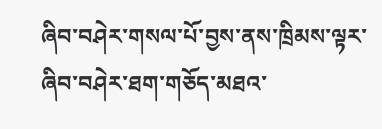ཞིབ་བཤེར་གསལ་པོ་བྱས་ནས་ཁྲིམས་ལྟར་ཞིབ་བཤེར་ཐག་གཅོད་མཐའ་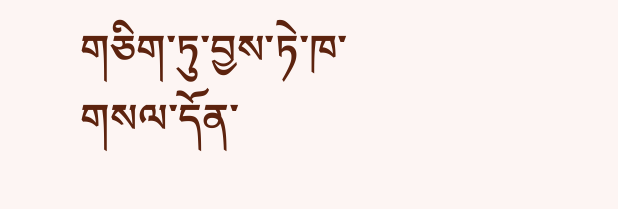གཅིག་ཏུ་བྱས་ཏེ་ཁ་གསལ་དོན་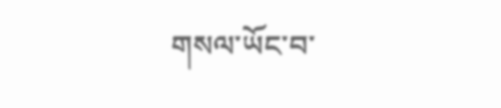གསལ་ཡོང་བ་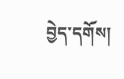བྱེད་དགོས།